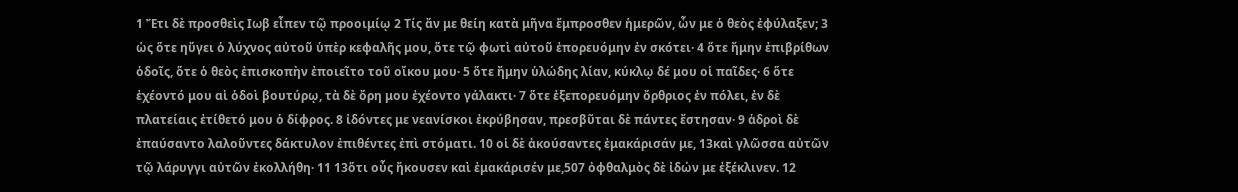1 Ἔτι δὲ προσθεὶς Ιωβ εἶπεν τῷ προοιμίῳ 2 Τίς ἄν με θείη κατὰ μῆνα ἔμπροσθεν ἡμερῶν, ὧν με ὁ θεὸς ἐφύλαξεν; 3 ὡς ὅτε ηὔγει ὁ λύχνος αὐτοῦ ὑπὲρ κεφαλῆς μου, ὅτε τῷ φωτὶ αὐτοῦ ἐπορευόμην ἐν σκότει· 4 ὅτε ἤμην ἐπιβρίθων ὁδοῖς, ὅτε ὁ θεὸς ἐπισκοπὴν ἐποιεῖτο τοῦ οἴκου μου· 5 ὅτε ἤμην ὑλώδης λίαν, κύκλῳ δέ μου οἱ παῖδες· 6 ὅτε ἐχέοντό μου αἱ ὁδοὶ βουτύρῳ, τὰ δὲ ὄρη μου ἐχέοντο γάλακτι· 7 ὅτε ἐξεπορευόμην ὄρθριος ἐν πόλει, ἐν δὲ πλατείαις ἐτίθετό μου ὁ δίφρος. 8 ἰδόντες με νεανίσκοι ἐκρύβησαν, πρεσβῦται δὲ πάντες ἔστησαν· 9 ἁδροὶ δὲ ἐπαύσαντο λαλοῦντες δάκτυλον ἐπιθέντες ἐπὶ στόματι. 10 οἱ δὲ ἀκούσαντες ἐμακάρισάν με, 13καὶ γλῶσσα αὐτῶν τῷ λάρυγγι αὐτῶν ἐκολλήθη· 11 13ὅτι οὖς ἤκουσεν καὶ ἐμακάρισέν με,507 ὀφθαλμὸς δὲ ἰδών με ἐξέκλινεν. 12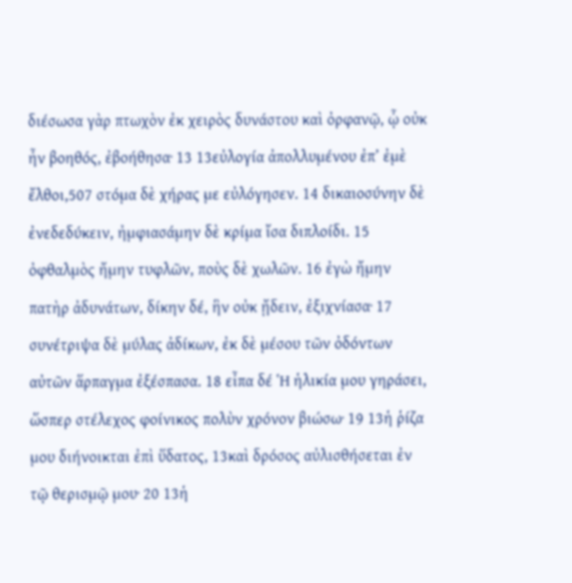διέσωσα γὰρ πτωχὸν ἐκ χειρὸς δυνάστου καὶ ὀρφανῷ, ᾧ οὐκ ἦν βοηθός, ἐβοήθησα· 13 13εὐλογία ἀπολλυμένου ἐπ’ ἐμὲ ἔλθοι,507 στόμα δὲ χήρας με εὐλόγησεν. 14 δικαιοσύνην δὲ ἐνεδεδύκειν, ἠμφιασάμην δὲ κρίμα ἴσα διπλοίδι. 15 ὀφθαλμὸς ἤμην τυφλῶν, ποὺς δὲ χωλῶν. 16 ἐγὼ ἤμην πατὴρ ἀδυνάτων, δίκην δέ, ἣν οὐκ ᾔδειν, ἐξιχνίασα· 17 συνέτριψα δὲ μύλας ἀδίκων, ἐκ δὲ μέσου τῶν ὀδόντων αὐτῶν ἅρπαγμα ἐξέσπασα. 18 εἶπα δέ Ἡ ἡλικία μου γηράσει, ὥσπερ στέλεχος φοίνικος πολὺν χρόνον βιώσω· 19 13ἡ ῥίζα μου διήνοικται ἐπὶ ὕδατος, 13καὶ δρόσος αὐλισθήσεται ἐν τῷ θερισμῷ μου· 20 13ἡ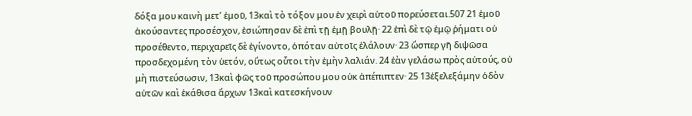δόξα μου καινὴ μετ’ ἐμοῦ, 13καὶ τὸ τόξον μου ἐν χειρὶ αὐτοῦ πορεύσεται.507 21 ἐμοῦ ἀκούσαντες προσέσχον, ἐσιώπησαν δὲ ἐπὶ τῇ ἐμῇ βουλῇ· 22 ἐπὶ δὲ τῷ ἐμῷ ῥήματι οὐ προσέθεντο, περιχαρεῖς δὲ ἐγίνοντο, ὁπόταν αὐτοῖς ἐλάλουν· 23 ὥσπερ γῆ διψῶσα προσδεχομένη τὸν ὑετόν, οὕτως οὗτοι τὴν ἐμὴν λαλιάν. 24 ἐὰν γελάσω πρὸς αὐτούς, οὐ μὴ πιστεύσωσιν, 13καὶ φῶς τοῦ προσώπου μου οὐκ ἀπέπιπτεν· 25 13ἐξελεξάμην ὁδὸν αὐτῶν καὶ ἐκάθισα ἄρχων 13καὶ κατεσκήνουν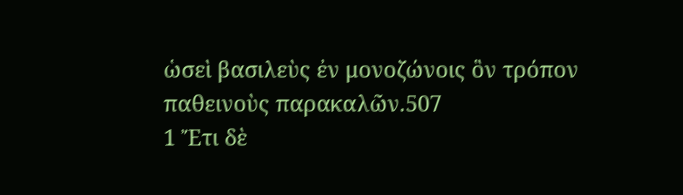ὡσεὶ βασιλεὺς ἐν μονοζώνοις ὃν τρόπον παθεινοὺς παρακαλῶν.507
1 Ἔτι δὲ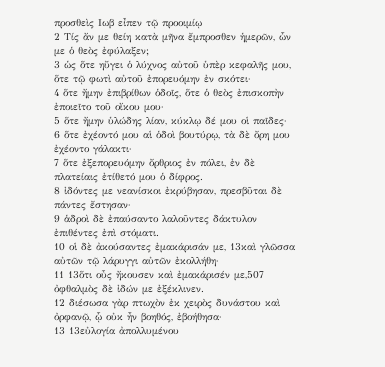προσθεὶς Ιωβ εἶπεν τῷ προοιμίῳ
2 Τίς ἄν με θείη κατὰ μῆνα ἔμπροσθεν ἡμερῶν, ὧν με ὁ θεὸς ἐφύλαξεν;
3 ὡς ὅτε ηὔγει ὁ λύχνος αὐτοῦ ὑπὲρ κεφαλῆς μου, ὅτε τῷ φωτὶ αὐτοῦ ἐπορευόμην ἐν σκότει·
4 ὅτε ἤμην ἐπιβρίθων ὁδοῖς, ὅτε ὁ θεὸς ἐπισκοπὴν ἐποιεῖτο τοῦ οἴκου μου·
5 ὅτε ἤμην ὑλώδης λίαν, κύκλῳ δέ μου οἱ παῖδες·
6 ὅτε ἐχέοντό μου αἱ ὁδοὶ βουτύρῳ, τὰ δὲ ὄρη μου ἐχέοντο γάλακτι·
7 ὅτε ἐξεπορευόμην ὄρθριος ἐν πόλει, ἐν δὲ πλατείαις ἐτίθετό μου ὁ δίφρος.
8 ἰδόντες με νεανίσκοι ἐκρύβησαν, πρεσβῦται δὲ πάντες ἔστησαν·
9 ἁδροὶ δὲ ἐπαύσαντο λαλοῦντες δάκτυλον ἐπιθέντες ἐπὶ στόματι.
10 οἱ δὲ ἀκούσαντες ἐμακάρισάν με, 13καὶ γλῶσσα αὐτῶν τῷ λάρυγγι αὐτῶν ἐκολλήθη·
11 13ὅτι οὖς ἤκουσεν καὶ ἐμακάρισέν με,507 ὀφθαλμὸς δὲ ἰδών με ἐξέκλινεν.
12 διέσωσα γὰρ πτωχὸν ἐκ χειρὸς δυνάστου καὶ ὀρφανῷ, ᾧ οὐκ ἦν βοηθός, ἐβοήθησα·
13 13εὐλογία ἀπολλυμένου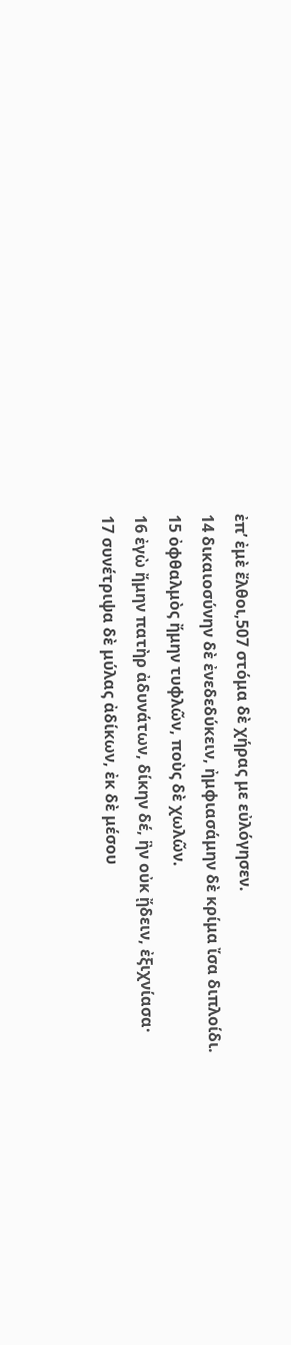ἐπ’ ἐμὲ ἔλθοι,507 στόμα δὲ χήρας με εὐλόγησεν.
14 δικαιοσύνην δὲ ἐνεδεδύκειν, ἠμφιασάμην δὲ κρίμα ἴσα διπλοίδι.
15 ὀφθαλμὸς ἤμην τυφλῶν, ποὺς δὲ χωλῶν.
16 ἐγὼ ἤμην πατὴρ ἀδυνάτων, δίκην δέ, ἣν οὐκ ᾔδειν, ἐξιχνίασα·
17 συνέτριψα δὲ μύλας ἀδίκων, ἐκ δὲ μέσου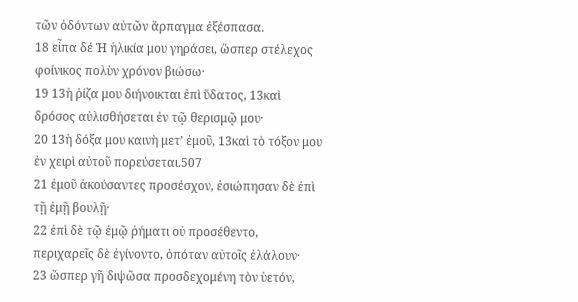τῶν ὀδόντων αὐτῶν ἅρπαγμα ἐξέσπασα.
18 εἶπα δέ Ἡ ἡλικία μου γηράσει, ὥσπερ στέλεχος φοίνικος πολὺν χρόνον βιώσω·
19 13ἡ ῥίζα μου διήνοικται ἐπὶ ὕδατος, 13καὶ δρόσος αὐλισθήσεται ἐν τῷ θερισμῷ μου·
20 13ἡ δόξα μου καινὴ μετ’ ἐμοῦ, 13καὶ τὸ τόξον μου ἐν χειρὶ αὐτοῦ πορεύσεται.507
21 ἐμοῦ ἀκούσαντες προσέσχον, ἐσιώπησαν δὲ ἐπὶ τῇ ἐμῇ βουλῇ·
22 ἐπὶ δὲ τῷ ἐμῷ ῥήματι οὐ προσέθεντο, περιχαρεῖς δὲ ἐγίνοντο, ὁπόταν αὐτοῖς ἐλάλουν·
23 ὥσπερ γῆ διψῶσα προσδεχομένη τὸν ὑετόν,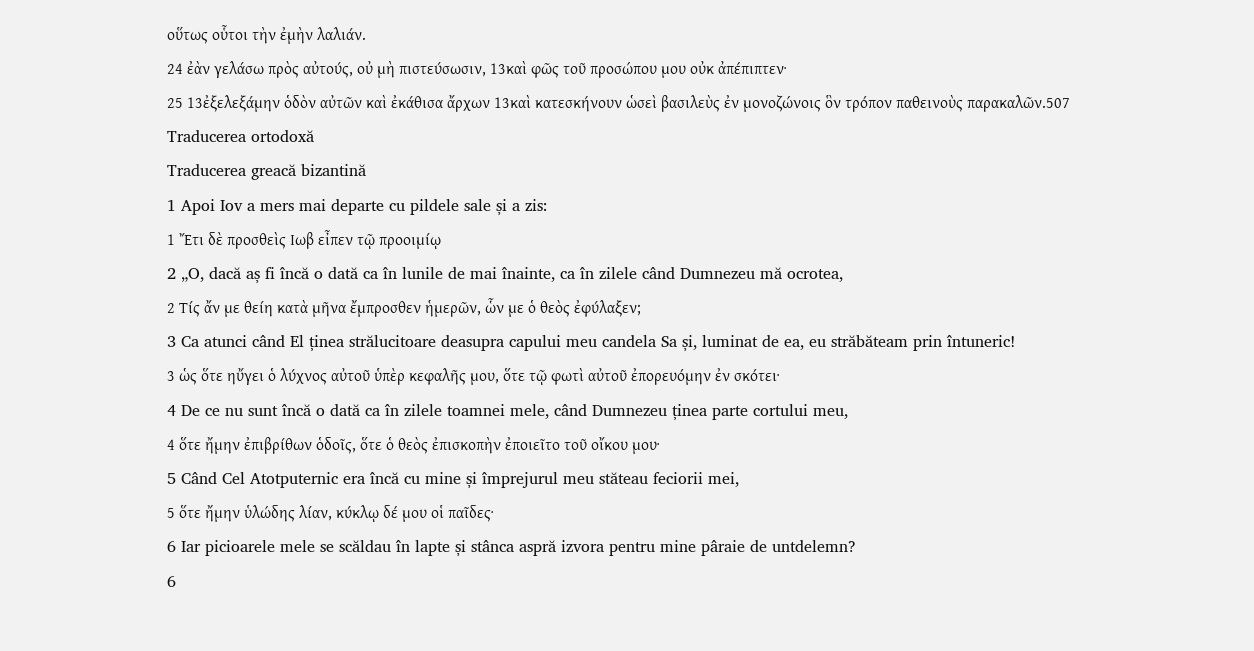οὕτως οὗτοι τὴν ἐμὴν λαλιάν.
24 ἐὰν γελάσω πρὸς αὐτούς, οὐ μὴ πιστεύσωσιν, 13καὶ φῶς τοῦ προσώπου μου οὐκ ἀπέπιπτεν·
25 13ἐξελεξάμην ὁδὸν αὐτῶν καὶ ἐκάθισα ἄρχων 13καὶ κατεσκήνουν ὡσεὶ βασιλεὺς ἐν μονοζώνοις ὃν τρόπον παθεινοὺς παρακαλῶν.507
Traducerea ortodoxă
Traducerea greacă bizantină
1 Apoi Iov a mers mai departe cu pildele sale și a zis:
1 Ἔτι δὲ προσθεὶς Ιωβ εἶπεν τῷ προοιμίῳ
2 „O, dacă aș fi încă o dată ca în lunile de mai înainte, ca în zilele când Dumnezeu mă ocrotea,
2 Τίς ἄν με θείη κατὰ μῆνα ἔμπροσθεν ἡμερῶν, ὧν με ὁ θεὸς ἐφύλαξεν;
3 Ca atunci când El ținea strălucitoare deasupra capului meu candela Sa și, luminat de ea, eu străbăteam prin întuneric!
3 ὡς ὅτε ηὔγει ὁ λύχνος αὐτοῦ ὑπὲρ κεφαλῆς μου, ὅτε τῷ φωτὶ αὐτοῦ ἐπορευόμην ἐν σκότει·
4 De ce nu sunt încă o dată ca în zilele toamnei mele, când Dumnezeu ținea parte cortului meu,
4 ὅτε ἤμην ἐπιβρίθων ὁδοῖς, ὅτε ὁ θεὸς ἐπισκοπὴν ἐποιεῖτο τοῦ οἴκου μου·
5 Când Cel Atotputernic era încă cu mine și împrejurul meu stăteau feciorii mei,
5 ὅτε ἤμην ὑλώδης λίαν, κύκλῳ δέ μου οἱ παῖδες·
6 Iar picioarele mele se scăldau în lapte și stânca aspră izvora pentru mine pâraie de untdelemn?
6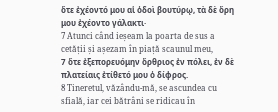ὅτε ἐχέοντό μου αἱ ὁδοὶ βουτύρῳ, τὰ δὲ ὄρη μου ἐχέοντο γάλακτι·
7 Atunci când ieșeam la poarta de sus a cetății și așezam în piață scaunul meu,
7 ὅτε ἐξεπορευόμην ὄρθριος ἐν πόλει, ἐν δὲ πλατείαις ἐτίθετό μου ὁ δίφρος.
8 Tineretul, văzându-mă, se ascundea cu sfială, iar cei bătrâni se ridicau în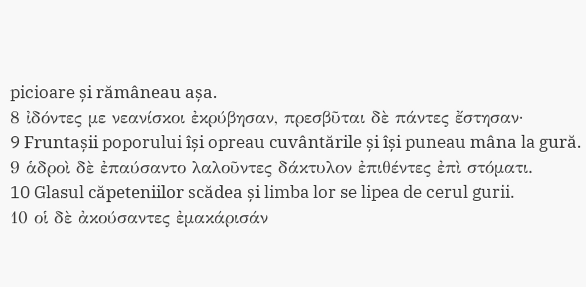picioare și rămâneau așa.
8 ἰδόντες με νεανίσκοι ἐκρύβησαν, πρεσβῦται δὲ πάντες ἔστησαν·
9 Fruntașii poporului își opreau cuvântările și își puneau mâna la gură.
9 ἁδροὶ δὲ ἐπαύσαντο λαλοῦντες δάκτυλον ἐπιθέντες ἐπὶ στόματι.
10 Glasul căpeteniilor scădea și limba lor se lipea de cerul gurii.
10 οἱ δὲ ἀκούσαντες ἐμακάρισάν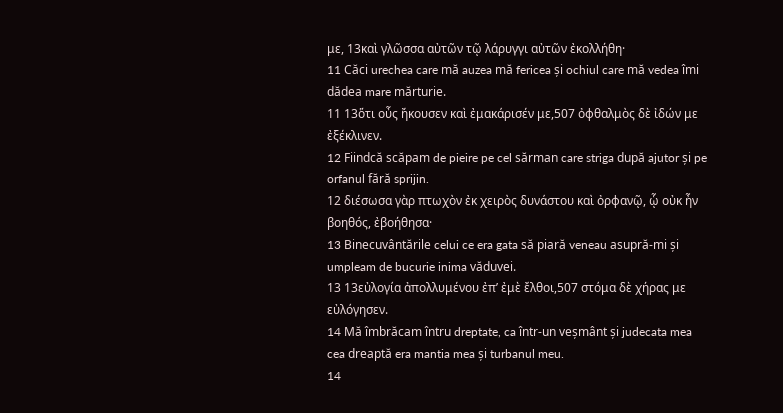με, 13καὶ γλῶσσα αὐτῶν τῷ λάρυγγι αὐτῶν ἐκολλήθη·
11 Căci urechea care mă auzea mă fericea și ochiul care mă vedea îmi dădea mare mărturie.
11 13ὅτι οὖς ἤκουσεν καὶ ἐμακάρισέν με,507 ὀφθαλμὸς δὲ ἰδών με ἐξέκλινεν.
12 Fiindcă scăpam de pieire pe cel sărman care striga după ajutor și pe orfanul fără sprijin.
12 διέσωσα γὰρ πτωχὸν ἐκ χειρὸς δυνάστου καὶ ὀρφανῷ, ᾧ οὐκ ἦν βοηθός, ἐβοήθησα·
13 Binecuvântările celui ce era gata să piară veneau asupră-mi și umpleam de bucurie inima văduvei.
13 13εὐλογία ἀπολλυμένου ἐπ’ ἐμὲ ἔλθοι,507 στόμα δὲ χήρας με εὐλόγησεν.
14 Mă îmbrăcam întru dreptate, ca într-un veșmânt și judecata mea cea dreaptă era mantia mea și turbanul meu.
14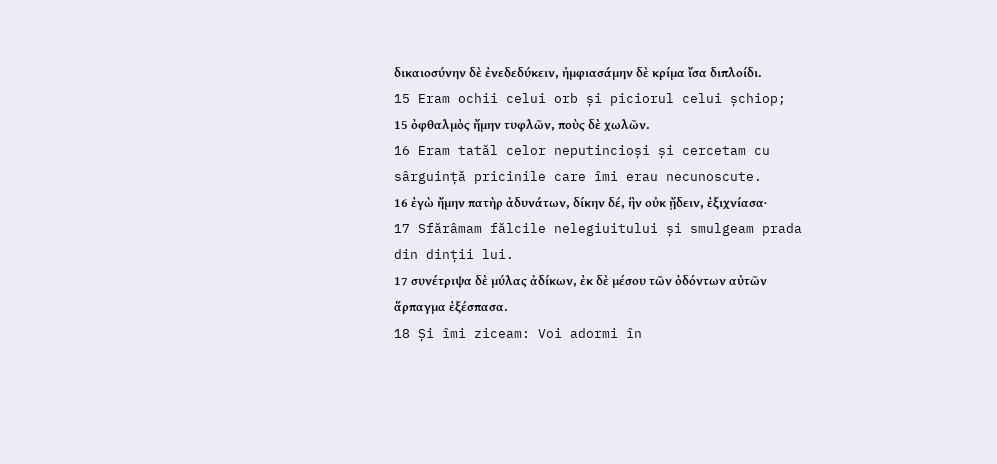δικαιοσύνην δὲ ἐνεδεδύκειν, ἠμφιασάμην δὲ κρίμα ἴσα διπλοίδι.
15 Eram ochii celui orb și piciorul celui șchiop;
15 ὀφθαλμὸς ἤμην τυφλῶν, ποὺς δὲ χωλῶν.
16 Eram tatăl celor neputincioși și cercetam cu sârguință pricinile care îmi erau necunoscute.
16 ἐγὼ ἤμην πατὴρ ἀδυνάτων, δίκην δέ, ἣν οὐκ ᾔδειν, ἐξιχνίασα·
17 Sfărâmam fălcile nelegiuitului și smulgeam prada din dinții lui.
17 συνέτριψα δὲ μύλας ἀδίκων, ἐκ δὲ μέσου τῶν ὀδόντων αὐτῶν ἅρπαγμα ἐξέσπασα.
18 Și îmi ziceam: Voi adormi în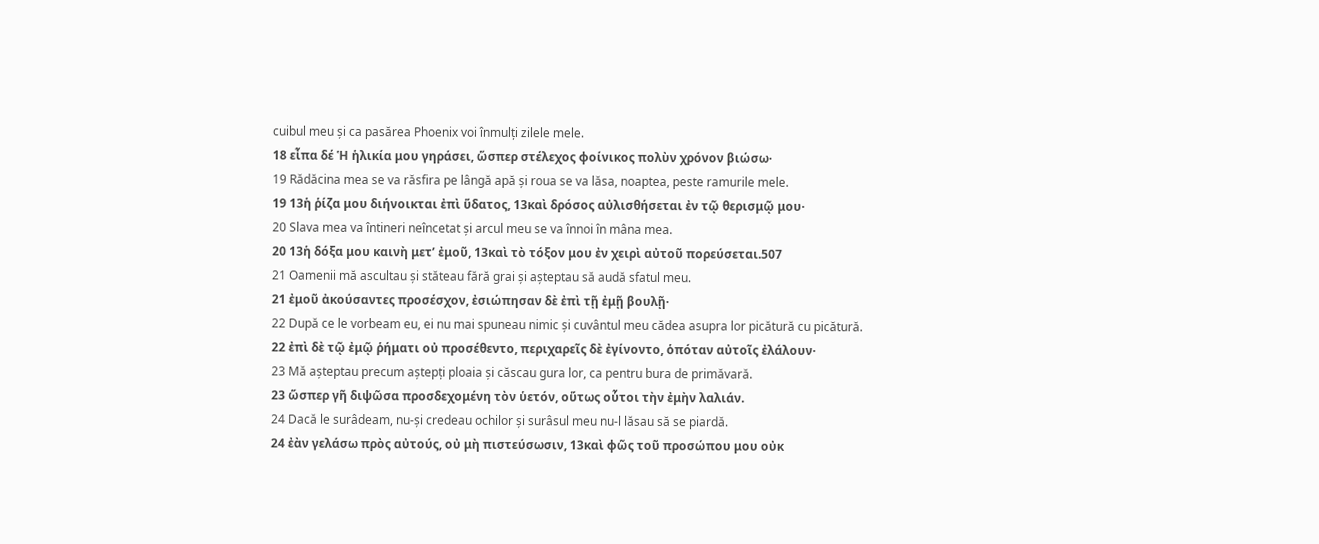cuibul meu și ca pasărea Phoenix voi înmulți zilele mele.
18 εἶπα δέ Ἡ ἡλικία μου γηράσει, ὥσπερ στέλεχος φοίνικος πολὺν χρόνον βιώσω·
19 Rădăcina mea se va răsfira pe lângă apă și roua se va lăsa, noaptea, peste ramurile mele.
19 13ἡ ῥίζα μου διήνοικται ἐπὶ ὕδατος, 13καὶ δρόσος αὐλισθήσεται ἐν τῷ θερισμῷ μου·
20 Slava mea va întineri neîncetat și arcul meu se va înnoi în mâna mea.
20 13ἡ δόξα μου καινὴ μετ’ ἐμοῦ, 13καὶ τὸ τόξον μου ἐν χειρὶ αὐτοῦ πορεύσεται.507
21 Oamenii mă ascultau și stăteau fără grai și așteptau să audă sfatul meu.
21 ἐμοῦ ἀκούσαντες προσέσχον, ἐσιώπησαν δὲ ἐπὶ τῇ ἐμῇ βουλῇ·
22 După ce le vorbeam eu, ei nu mai spuneau nimic și cuvântul meu cădea asupra lor picătură cu picătură.
22 ἐπὶ δὲ τῷ ἐμῷ ῥήματι οὐ προσέθεντο, περιχαρεῖς δὲ ἐγίνοντο, ὁπόταν αὐτοῖς ἐλάλουν·
23 Mă așteptau precum aștepți ploaia și căscau gura lor, ca pentru bura de primăvară.
23 ὥσπερ γῆ διψῶσα προσδεχομένη τὸν ὑετόν, οὕτως οὗτοι τὴν ἐμὴν λαλιάν.
24 Dacă le surâdeam, nu-și credeau ochilor și surâsul meu nu-l lăsau să se piardă.
24 ἐὰν γελάσω πρὸς αὐτούς, οὐ μὴ πιστεύσωσιν, 13καὶ φῶς τοῦ προσώπου μου οὐκ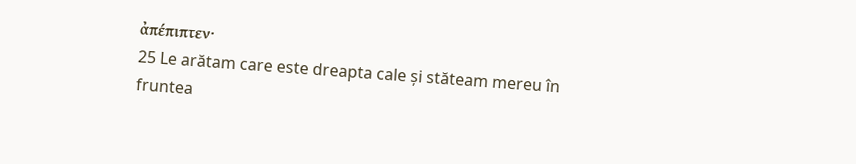ἀπέπιπτεν·
25 Le arătam care este dreapta cale și stăteam mereu în fruntea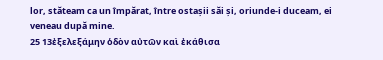lor, stăteam ca un împărat, între ostașii săi și, oriunde-i duceam, ei veneau după mine.
25 13ἐξελεξάμην ὁδὸν αὐτῶν καὶ ἐκάθισα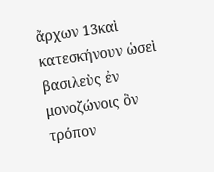ἄρχων 13καὶ κατεσκήνουν ὡσεὶ βασιλεὺς ἐν μονοζώνοις ὃν τρόπον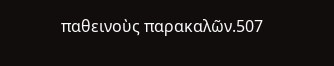παθεινοὺς παρακαλῶν.507